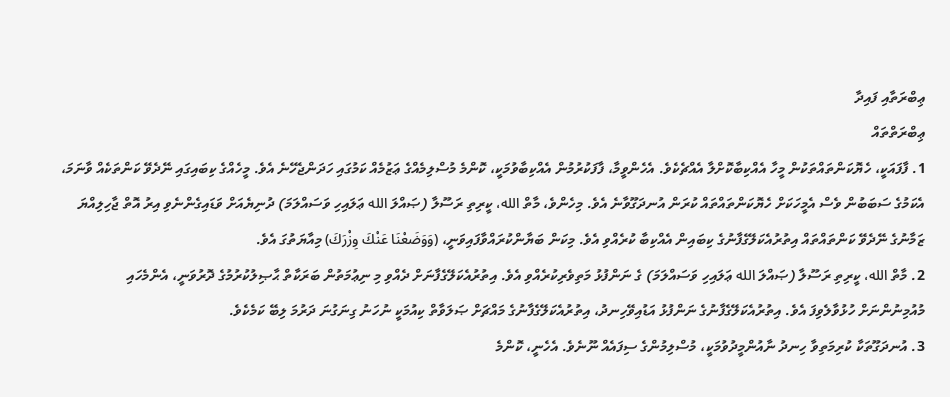ޢިބްރަތާއި ފައިދާ
ޢިބްރަތްތައް
1. ފާފައަކީ، ހެޔޮކަންތައްތަކުން މީހާ އެއްކިބާކޮށްލާ އެއްޗެކެވެ. އެހެންވީމާ، ފާފަކުރުމުން އެއްކިބާވުމަކީ، ކޮންމެ މުސްލިމެއްގެ ޢަޒުމެއް ކަމުގައި ހަދަންޖެހޭނެ އެވެ. މީހެއްގެ ކިބައިގައި ނޭދެވޭ ކަންތަކެއް ވާނަމަ، އެކަމުގެ ސަބަބުން ވެސް އެމީހަކަށް ހެޔޮކަންތައްތައް ކުރަން އުނދަގޫވާނެ އެވެ. މިހެންވެ، މާތް الله، ކީރިތި ރަސޫލާ (ޞައްލަ الله ޢަލައިހި ވަސައްލަމަ) ދުނިޔެއަށް ވަޑައިގެންނެވި އިރު އޮތް ޖާހިލިއްޔަ ޒަމާނުގެ ނޭދެވޭ ކަންތައްތައް އިތުރުއެކަލޭގެފާނުގެ ކިބައިން އެއްކިބާ ކުރެއްވި އެވެ. މިކަން ބަޔާންކުރައްވާފައިވަނީ، (وَوَضَعْنَا عَنْكَ وِزْرَكَ) މިއާޔަތުގަ އެވެ.
2. މާތް الله، ކީރިތި ރަސޫލާ (ޞައްލަ الله ޢަލައިހި ވަސައްލަމަ) ގެ ނަންފުޅު މަތިވެރިކުރެއްވި އެވެ. އިތުރުއެކަލޭގެފާނަށް ދެއްވި މި ނިޢުމަތުން ބަރަކާތް ޙާޞިލުކުރުމުގެ ދޮރުވަނީ، އެންމެހައި މުއުމިނުންނަށް ހުޅުވާލެވިފަ އެވެ. އިތުރުއެކަލޭގެފާނުގެ ނަންފުޅު އަޑުއިވޭހިނދު، އިތުރުއެކަލޭގެފާނުގެ މައްޗަށް ޞަލަވާތް ކިއުމަކީ ނުހަނު ގިނަގުނަ ދަރުމަ ލިބޭ ކަމެކެވެ.
3. އުނދަގޫތަކާ ކުރިމަތިވާ ހިނދު ނާއުންމީދުވުމަކީ، މުސްލިމުންގެ ސިފައެއް ނޫނެވެ. އެހެނީ، ކޮންމެ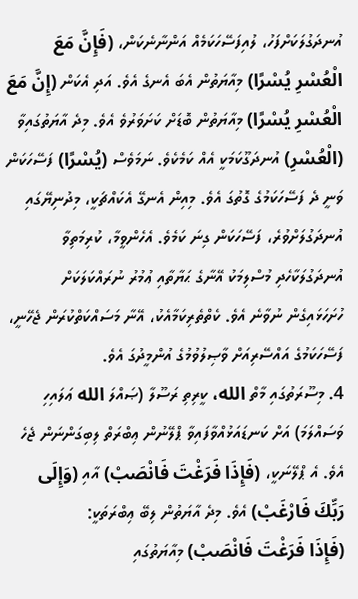އުނދަގުލަކަށްފަހު، ލުއިފަސޭހަކަމެއް އަންނާނެކަން، (فَإِنَّ مَعَ الْعُسْرِ يُسْرًا) މިއާޔަތުން އެބަ އެނގެ އެވެ. އަދި އެކަން (إِنَّ مَعَ الْعُسْرِ يُسْرًا) މިއާޔަތުން ބޮޑަށް ކަށަވަރުވެ އެވެ. މިދެ އާޔަތުގައިވާ (الْعُسْرِ) އުނދަގޫކަމަކީ އެއް ކަމެކެވެ. ނަމަވެސް (يُسْرًا) ފަސޭހަކަން ވަނީ ދެ ފަސޭހަކަމުގެ ގޮތުގަ އެވެ. މިއިން އެނގޭ އެކައްޗަކީ، މިދުނިޔޭގައި އުނދަގުލަށްވުރެ، ފަސޭހަކަން ގިނަ ކަމެވެ. އެހެންވީމާ، ކުރިމަތިވާ އުނދަގުލަކާހެދި މުސްލިމަކު އޭނާގެ ޙަޔާތާއި ޢުމުރު ނުރައްކަލަކަށް ހުށަހަޅައިގެން ނުވާނެ އެވެ. ކެތްތެރިކަމާއެކު، އޭނާ މަސައްކަތްކުރަން ޖެހޭނީ، ފަސޭހަކަމުގެ އައްސޭރިއަށް ވާޞިލުވުމުގެ އުންމީދުގަ އެވެ.
4. މިސޫރަތުގައި މާތް الله، ކީރިތި ރަސޫލާ (ޞައްލަ الله ޢަލައިހި ވަސައްލަމަ) އަށް ކަނޑައަޅުއްވާފައިވާ ޕްލޭނުން ޢިބްރަތް ލިބިގަންނަން ޖެހެ އެވެ. އެ ޕްލޭނަކީ، (فَإِذَا فَرَغْتَ فَانْصَبْ) އާއި (وَإِلَى رَبِّكَ فَارْغَبْ) އެވެ. މިދެ އާޔަތުން ލިބޭ ޢިބްރަތަކީ:
(فَإِذَا فَرَغْتَ فَانْصَبْ) މިއާޔަތުގައި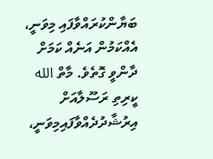ބަޔާންކުރައްވާފައި މިވަނީ، އެއްކަމުން އަނެއް ކަމަށް ދާންވީ ގޮތެވެ. މާތް الله ކީރިތި ރަސޫލާއަށް އިރުޝާދުދެއްވާފައިމިވަނީ،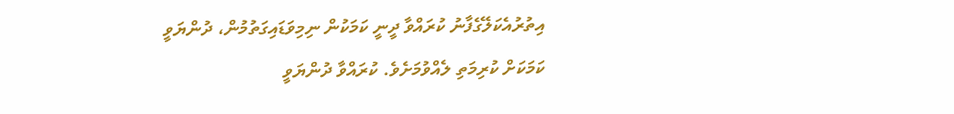އިތުރުއެކަލޭގެފާނު ކުރައްވާ ދީނީ ކަމަކުން ނިމިވަޑައިގަތުމުން، ދުންޔަވީ ކަމަކަށް ކުރިމަތި ލެއްވުމަށެވެ. ކުރައްވާ ދުންޔަވީ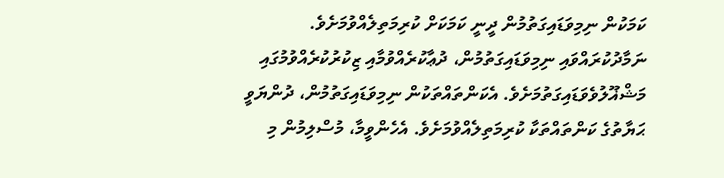ކަމަކުން ނިމިވަޑައިގަތުމުން ދީނީ ކަމަކަށް ކުރިމަތިލެއްވުމަށެވެ. ނަމާދުކުރައްވައި ނިމިވަޑައިގަތުމުން، ދުޢާކުރެއްވުމާއި ޒިކުރުކުރެއްވުމުގައި މަޝްޣޫލުވެވަޑައިގަތުމަށެވެ. އެކަންތައްތަކުން ނިމިވަޑައިގަތުމުން، ދުންޔަވީ ޙަޔާތުގެ ކަންތައްތަކާ ކުރިމަތިލެއްވުމަށެވެ. އެހެންވީމާ، މުސްލިމުން މި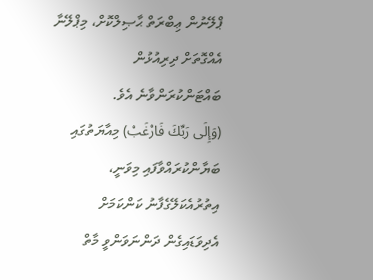ޕްލޭނުން ޢިބްރަތް ޙާޞިލްކޮށް، މިޕްލޭނާ އެއްގޮތަށް ދިރިއުޅުން ބައްޓަންކުރަންވާނެ އެވެ.
(وَإِلَى رَبِّكَ فَارْغَبْ) މިއާޔަތުގައި ބަޔާންކުރައްވާފައި މިވަނީ، އިތުރުއެކަލޭގެފާނު ކަންކަމަށް އެދިވަޑައިގެން ދަންނަވަންވީ މާތް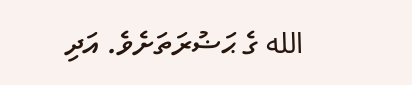الله ގެ ޙަޟުރަތަށެވެ. އަދި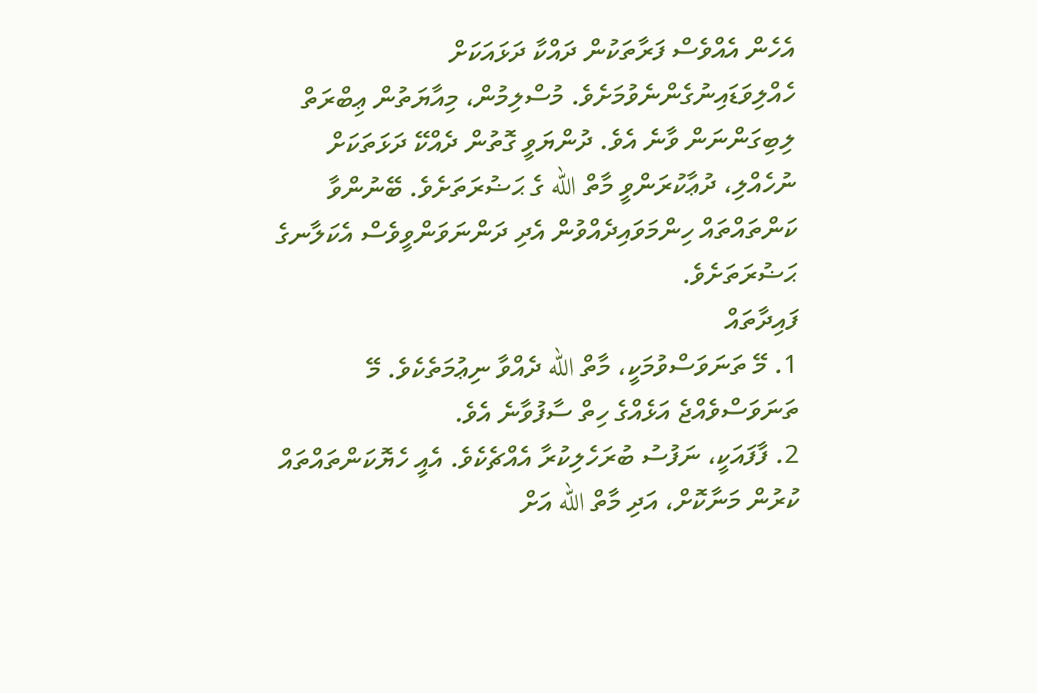އެހެން އެއްވެސް ފަރާތަކުން ދައްކާ ދަޅައަކަށް ހެއްލިވަޑައިނުގެންނެވުމަށެވެ. މުސްލިމުން، މިއާޔަތުން ޢިބްރަތް ލިބިގަންނަން ވާނެ އެވެ. ދުންޔަވީ ގޮތުން ދެއްކޭ ދަޅަތަކަށް ނުހެއްލި، ދުޢާކުރަންވީ މާތް الله ގެ ޙަޟުރަތަށެވެ. ބޭނުންވާ ކަންތައްތައް ހިންމަވައިދެއްވުން އެދި ދަންނަވަންވީވެސް އެކަލާނގެ ޙަޟުރަތަށެވެ.
ފައިދާތައް
1. މޭ ތަނަވަސްވުމަކީ، މާތް الله ދެއްވާ ނިޢުމަތެކެވެ. މޭ ތަނަވަސްވެއްޖެ އަޅެއްގެ ހިތް ސާފުވާނެ އެވެ.
2. ފާފައަކީ، ނަފުސު ބުރަހެލިކުރާ އެއްޗެކެވެ. އެއީ ހެޔޮކަންތައްތައް ކުރުން މަނާކޮށް، އަދި މާތް الله އަށް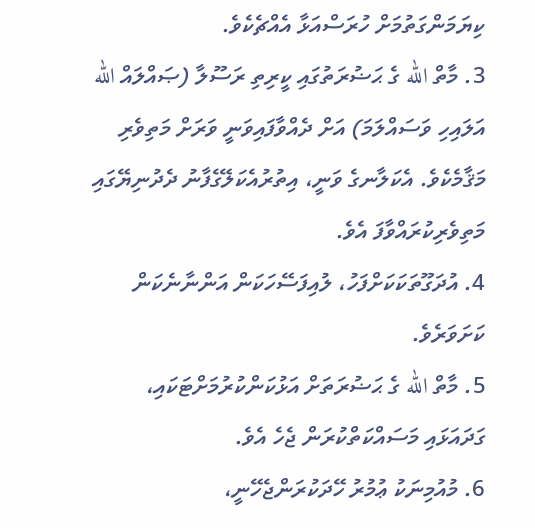ކިޔަމަންގަތުމަށް ހުރަސްއަޅާ އެއްޗެކެވެ.
3. މާތް الله ގެ ޙަޟުރަތުގައި ކީރިތި ރަސޫލާ (ޞައްލައް الله އަލައިހި ވަސައްލަމަ) އަށް ދެއްވާފައިވަނީ ވަރަށް މަތިވެރި މަޤާމެކެވެ. އެކަލާނގެ ވަނީ، އިތުރުއެކަލޭގެފާނު ދެދުނިޔޭގައި މަތިވެރިކުރައްވާފަ އެވެ.
4. އުދަގޫތަކަކަށްފަހު، ލުއިފަސޭހަކަން އަންނާނެކަން ކަށަވަރެވެ.
5. މާތް الله ގެ ޙަޟުރަތަށް އަޅުކަންކުރުމަށްޓަކައި، ގަދައަޅައި މަސައްކަތްކުރަން ޖެހެ އެވެ.
6. މުއުމިނަކު ޢުމުރު ހޭދަކުރަންޖެހޭނީ،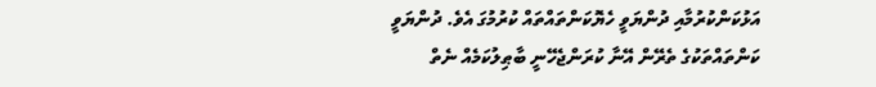އަޅުކަންކުރުމާއި ދުންޔަވީ ހެޔޮކަންތައްތައް ކުރުމުގަ އެވެ. ދުންޔަވީ ކަންތައްތަކުގެ ތެރޭން އޭނާ ކުރަންޖެހޭނީ ބާޠިލުކަމެއް ނެތް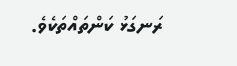ރަނގަޅު ކަންތައްތަކެވެ.